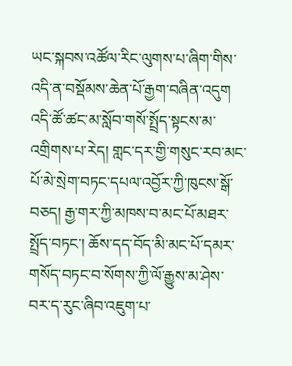ཡང་སྐབས་འཚོལ་རིང་ལུགས་པ་ཞིག་གིས་འདི་ན་བསྡོམས་ཆེན་པོ་རྒྱག་བཞིན་འདུག འདི་ཚོ་ཚང་མ་སློབ་གསོ་སྤྲོད་སྟངས་མ་འགྲིགས་པ་རེད། གླང་དར་གྱི་གསུང་རབ་མང་པོ་མེ་སྲེག་བཏང་དཔལ་འབྱོར་ཀྱི་ཁུངས་སྒོ་བཅད། རྒྱ་གར་ཀྱི་མཁས་བ་མང་པོ་མཐར་སྤྲོད་བཏང་། ཆོས་དད་བོད་མི་མང་པོ་དམར་གསོད་བཏང་བ་སོགས་ཀྱི་ལོ་རྒྱུས་མ་ཤེས་བར་ད་རུང་ཞིབ་འཇུག་པ་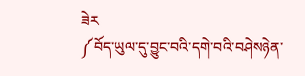ཟེར
༼བོད་ཡུལ་དུ་བྱུང་བའི་དགེ་བའི་བཤེསཉེན་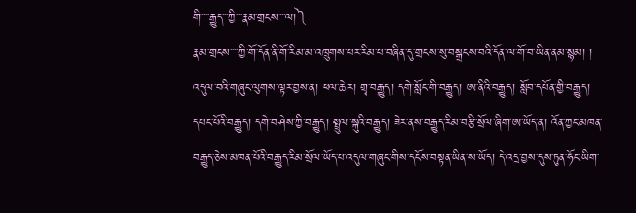གི་་་་རྒྱུད་་་ཀྱི་་་རྣམ་གྲངས་་་ལ།༽
རྣམ་གྲངས་་་་ཀྱི་གོ་དོན་ནི་གོ་རིམ་མ་འཁྲུགས་པར་རིམ་པ་བཞིན་དུ་གྲངས་སུ་བསྒྲངས་བའི་དོན་ལ་གོ་བ་ཡིན་ནམ་སྙམ། །
འདུལ་བའི་གཞུང་ལུགས་ལྟར་བྱས་ན། ཕལ་ཆེར། གྲྭ་བརྒྱུད། དགེ་སློང་གི་བརྒྱུད། ཨ་ནིའི་བརྒྱུད། སློབ་དཔོན་གྱི་བརྒྱུད། དཔང་པོའི་བརྒྱུད། དགེ་བཤེས་ཀྱི་བརྒྱུད། སྤྲུལ་སྐུའི་བརྒྱུད། ཟེར་ནས་བརྒྱུད་རིམ་བརྩི་སྲོལ་ཞིག་ཨ་ཡོད་ན། འོན་ཀྱང་མཁན་བརྒྱུད་ཅེས་མཁན་པོའི་བརྒྱུད་རིམ་སྲོལ་ཡོད་པ་འདུལ་གཞུང་གིས་དངོས་བསྟན་ཡིན་ས་ཡོད། དེ་འདྲ་བྱས་དུས་ཏུན་ཧོང་ཡིག་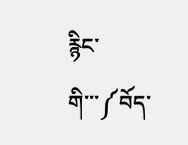རྙིང་གི་་་༼བོད་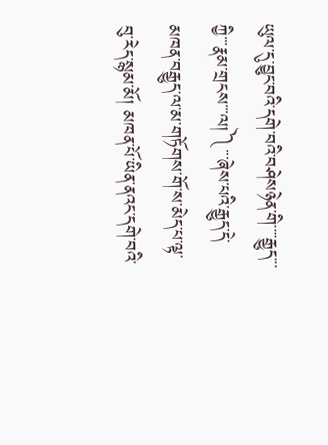ཡུལ་དུ་བྱུང་བའི་དགེ་བའི་བཤེསཉེན་གི་་་་རྒྱུད་་་ཀྱི་་་རྣམ་གྲངས་་་ལ།༽་་་ཞེས་པའི་རྒྱུད་དེ་མཁན་བརྒྱུད་ལ་མ་གཏོགས་གོ་ས་མེད་པ་ལྟ་བུ་རེད་སྙམ་མོ། མཁན་པོ་ཡིན་ནའང་དགེ་བའི་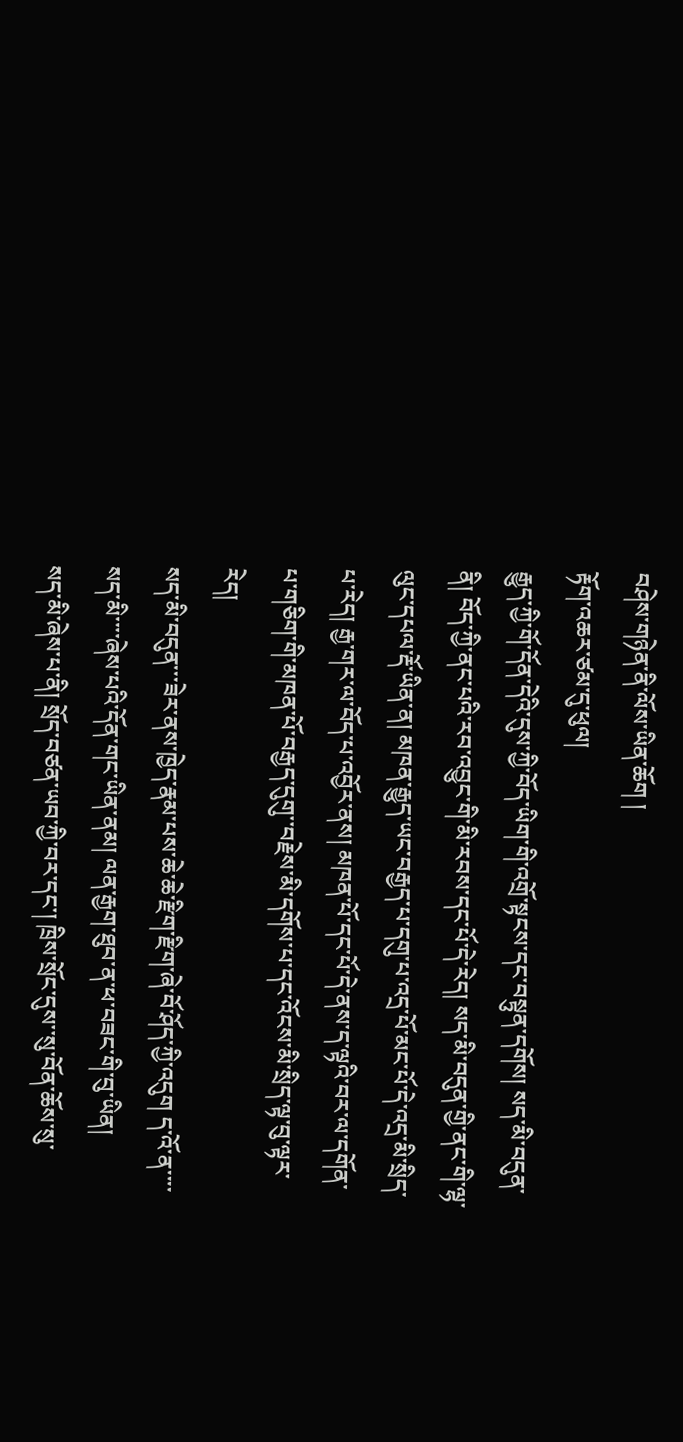བཤེས་གཉེན་ནི་ལོས་ཡིན་ཆོག །
རྟོག་འཆར་ཙམ་དུ་ཕུལ།
རྒྱུད་ཀྱི་གོ་དོན་དེའི་དུས་ཀྱི་བོད་ཡིག་གི་འགྲོ་སྟངས་དང་བསྟུན་དགོས། སད་མི་བདུན་ནི། བོད་ཀྱི་ནང་པའི་རབ་འབྱུང་གི་མི་རབས་དང་པོ་དེ་རེད། སད་མི་བདུན་གྱི་ནང་གི་ལྷ་ལུང་དཔལ་རྡོ་ཡིན་ན། མཁན་རྒྱུད་ཡང་བརྒྱད་པ་དགུ་པ་འདྲ་པོ་མང་པོ་དེ་འདྲ་མི་སྲིད་པ་རེད། རྒྱ་གར་ལ་བོད་པ་འབྱོར་ནས། མཁན་པོ་དང་པོ་དེ་ནས་ད་ལྟའི་བར་ལ་དགོན་པ་གཅིག་གི་མཁན་པོ་བརྒྱད་དུགུ་་བརྗེས་མི་དགོས་པ་དང་འོངས་མི་སྲིད་ལྟ་བུ་ལྟར་རེད།
སད་མི་བདུན་་་ཟེར་ནས་ཁྱེད་རྣམ་པས་ཆེ་ཆེ་རྫིག་རྫིག་ཞེ་བོ་ཤོད་ཀྱི་འདུག ད་འོ་ན་་་་སད་མི་་་་ཞེས་པའི་དོན་གང་ཡིན་ནམ། ལན་རྒྱག་ཐུབ་ན་ཕ་བཟང་གི་བུ་ཡིན།
སད་མི་ཞེས་པ་ནི། སྲོད་བཙན་ཡབ་ཀྱི་བར་དང་། ཁྲིས་སྲོང་དུས་་སུ་བོན་ཆོས་སུ་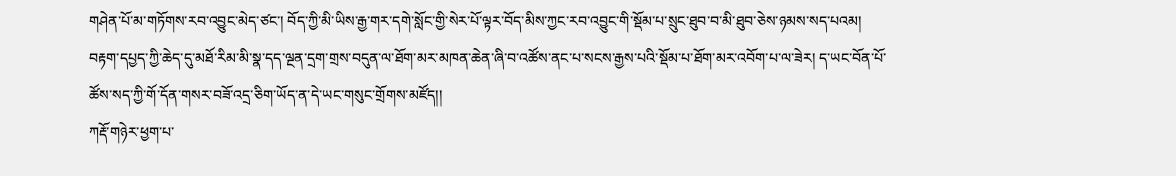གཤེན་པོ་མ་གཏོགས་རབ་འབྱུང་མེད་ཙང་། བོད་ཀྱི་མི་ཡིས་རྒྱ་གར་དགེ་སློང་གྱི་སེར་པོ་ལྟར་བོད་མིས་ཀྱང་རབ་འབྱུང་གི་སྡོམ་པ་སྲུང་ཐུབ་བ་མི་ཐུབ་ཅེས་ཉམས་སད་པའམ། བརྟག་དཔྱད་ཀྱི་ཆེད་དུ་མཐོ་རིམ་མི་སྣ་དད་ལྔན་དྲག་གྲས་བདུན་ལ་ཐོག་མར་མཁན་ཆེན་ཞི་བ་འཚོས་ནང་པ་སངས་རྒྱས་པའི་སྡོམ་པ་ཐོག་མར་འབོག་པ་ལ་ཟེར། ད་ཡང་བོན་པོ་ཚོས་སད་ཀྱི་གོ་དོན་གསར་བཟོ་འདྲ་ཅིག་ཡོད་ན་དེ་ཡང་གསུང་གྲོགས་མཛོད།།
ཀརྡོ་གཉེར་ཕྱག་པ་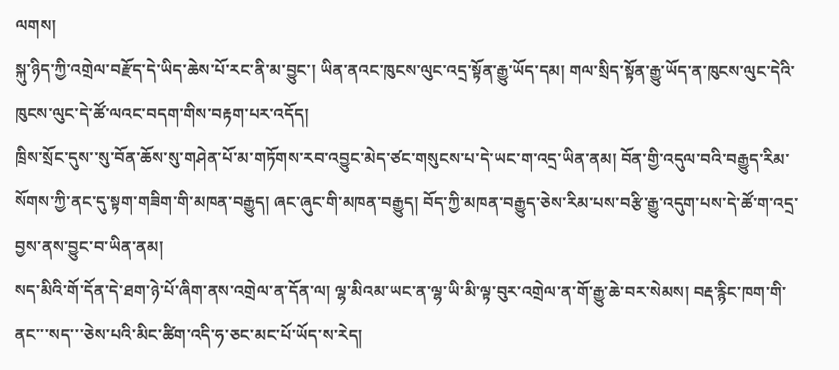ལགས།
སྐུ་ཉིད་ཀྱི་འགྲེལ་བརྫོད་དེ་ཡིད་ཆེས་པོ་རང་ནི་མ་བྱུང་། ཡིན་ནའང་ཁུངས་ལུང་འདྲ་སྟོན་རྒྱུ་ཡོད་དམ། གལ་སྲིད་སྟོན་རྒྱུ་ཡོད་ན་ཁུངས་ལུང་དེའི་ཁུངས་ལུང་དེ་ཚོ་ལའང་བདག་གིས་བརྟག་པར་འདོད།
ཁྲིས་སྲོང་དུས་་སུ་བོན་ཆོས་སུ་གཤེན་པོ་མ་གཏོགས་རབ་འབྱུང་མེད་ཙང་གསུངས་པ་དེ་ཡང་ག་འདྲ་ཡིན་ནམ། བོན་གྱི་འདུལ་བའི་བརྒྱུད་རིམ་སོགས་ཀྱི་ནང་དུ་སྟག་གཟིག་གི་མཁན་བརྒྱུད། ཞང་ཞུང་གི་མཁན་བརྒྱུད། བོད་ཀྱི་མཁན་བརྒྱུད་ཅེས་རིམ་པས་བརྩི་རྒྱུ་འདུག་པས་དེ་ཚོ་ག་འདྲ་བྱས་ནས་བྱུང་བ་ཡིན་ནམ།
སད་མིའི་གོ་དོན་དེ་ཐག་ཉེ་པོ་ཞིག་ནས་འགྲེལ་ན་དོན་ལ། ལྷ་མིའམ་ཡང་ན་ལྷ་ཡི་མི་ལྟ་བུར་འགྲེལ་ན་གོ་རྒྱུ་ཆེ་བར་སེམས། བརྡ་རྙིང་ཁག་གི་ནང་་་སད་་་ཅེས་པའི་མིང་ཚིག་འདི་ཧ་ཅང་མང་པོ་ཡོད་ས་རེད།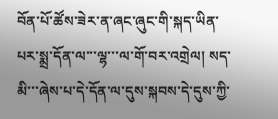བོན་པོ་ཚོས་ཟེར་ན་ཞང་ཞུང་གི་སྐད་ཡིན་པར་སྨྲ་དོན་ལ་་་ལྷ་་་ལ་གོ་བར་འགྲེལ། སད་མི་་་ཞེས་པ་དེ་དོན་ལ་དུས་སྐབས་དེ་དུས་ཀྱི་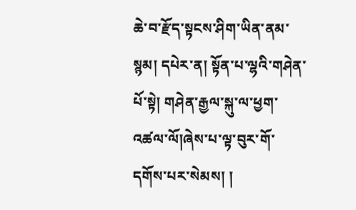ཆེ་བ་རྫོད་སྟངས་ཤིག་ཡིན་ནམ་སྙམ། དཔེར་ན། སྟོན་པ་ལྷའི་གཤེན་པོ་སྟེ། གཤེན་རྒྱལ་སྐུ་ལ་ཕྱག་འཚལ་ལོ།ཞེས་པ་ལྟ་བུར་གོ་དགོས་པར་སེམས། །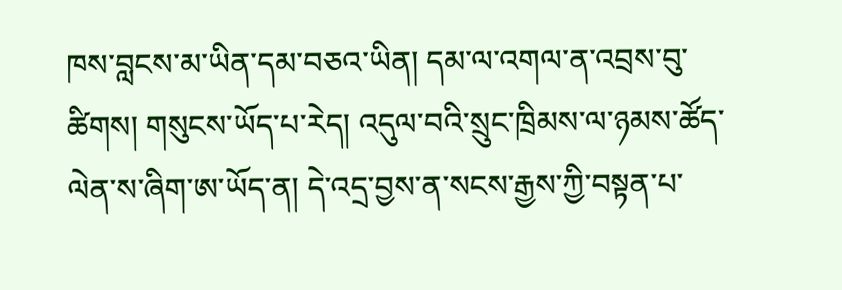ཁས་བླངས་མ་ཡིན་དམ་བཅའ་ཡིན། དམ་ལ་འགལ་ན་འབྲས་བུ་ཚིགས། གསུངས་ཡོད་པ་རེད། འདུལ་བའི་སྲུང་ཁྲིམས་ལ་ཉམས་ཚོད་ལེན་ས་ཞིག་ཨ་ཡོད་ན། དེ་འདྲ་བྱས་ན་སངས་རྒྱས་ཀྱི་བསྟན་པ་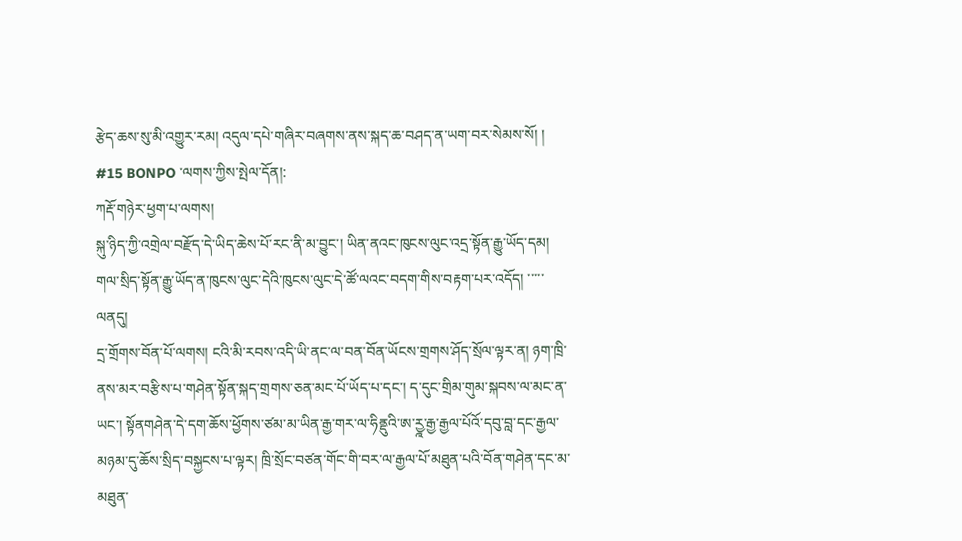རྩེད་ཆས་སུ་མི་འགྱུར་རམ། འདུལ་དཔེ་གཞིར་བཞགས་ནས་སྐད་ཆ་བཤད་ན་ཡག་བར་སེམས་སོ། །
#15 BONPO ་ལགས་ཀྱིས་སྤེལ་དོན།:
ཀརྡོ་གཉེར་ཕྱག་པ་ལགས།
སྐུ་ཉིད་ཀྱི་འགྲེལ་བརྫོད་དེ་ཡིད་ཆེས་པོ་རང་ནི་མ་བྱུང་། ཡིན་ནའང་ཁུངས་ལུང་འདྲ་སྟོན་རྒྱུ་ཡོད་དམ། གལ་སྲིད་སྟོན་རྒྱུ་ཡོད་ན་ཁུངས་ལུང་དེའི་ཁུངས་ལུང་དེ་ཚོ་ལའང་བདག་གིས་བརྟག་པར་འདོད། ་་་་་
ལནདུ།
དྲ་གྲོགས་བོན་པོ་ལགས། ངའི་མི་རབས་འདི་ཡི་ནང་ལ་བན་བོན་ཡོངས་གྲགས་ཤོད་སྲོལ་ལྟར་ན། ཉག་ཁྲི་ནས་མར་བརྩིས་པ་གཤེན་སྟོན་སྐད་གྲགས་ཅན་མང་པོ་ཡོད་པ་དང་། ད་དུང་གྲིམ་གུམ་སྐབས་ལ་མང་ན་ཡང་། སྟོནགཤེན་དེ་དག་ཆོས་ཕྱོགས་ཙམ་མ་ཡིན་རྒྱ་གར་ལ་ཧིནྡུའི་ཨ་རྱྰ་རྒྱ་རྒྱལ་པོའོ་དབུ་བླ་དང་རྒྱལ་མཉམ་དུ་ཆོས་སྲིད་བསྐྱངས་པ་ལྟར། ཁྲི་སྲོང་བཙན་གོང་གི་བར་ལ་རྒྱལ་པོ་མཐུན་པའི་བོན་གཤེན་དང་མ་མཐུན་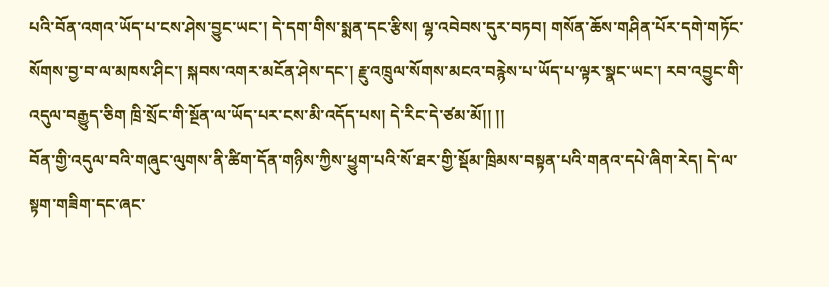པའི་བོན་འགའ་ཡོད་པ་ངས་ཤེས་བྱུང་ཡང་། དེ་དག་གིས་སྨན་དང་རྩིས། ལྷ་འབེབས་དུར་བཏབ། གསོན་ཆོས་གཤིན་པོར་དགེ་གཏོང་སོགས་བྱ་བ་ལ་མཁས་ཤིང་། སྐབས་འགར་མངོན་ཤེས་དང་། རྗུ་འཁྲུལ་སོགས་མངའ་བརྙེས་པ་ཡོད་པ་ལྟར་སྣང་ཡང་། རབ་འབྱུང་གི་འདུལ་བརྒྱུད་ཅིག ཁྲི་སྲོང་གི་སྔོན་ལ་ཡོད་པར་ངས་མི་འདོད་པས། དེ་རིང་དེ་ཙམ་མོ།། །།
བོན་གྱི་འདུལ་བའི་གཞུང་ལུགས་ནི་ཚིག་དོན་གཉིས་ཀྱིས་ཕྱུག་པའི་སོ་ཐར་གྱི་སྡོམ་ཁྲིམས་བསྟན་པའི་གནའ་དཔེ་ཞིག་རེད། དེ་ལ་སྟག་གཟིག་དང་ཞང་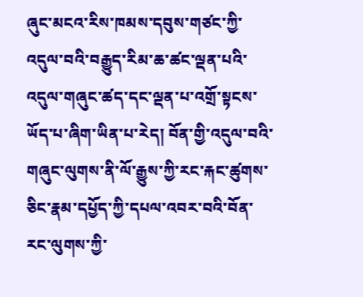ཞུང་མངའ་རིས་ཁམས་དབུས་གཙང་ཀྱི་འདུལ་བའི་བརྒྱུད་རིམ་ཆ་ཚང་ལྡན་པའི་འདུལ་གཞུང་ཚད་དང་ལྡན་པ་འགྲོ་སྟངས་ཡོད་པ་ཞིག་ཡིན་པ་རེད། བོན་གྱི་འདུལ་བའི་གཞུང་ལུགས་ནི་ལོ་རྒྱུས་ཀྱི་རང་རྐང་ཚུགས་ཅིང་རྣམ་དཔྱོད་ཀྱི་དཔལ་འབར་བའི་བོན་རང་ལུགས་ཀྱི་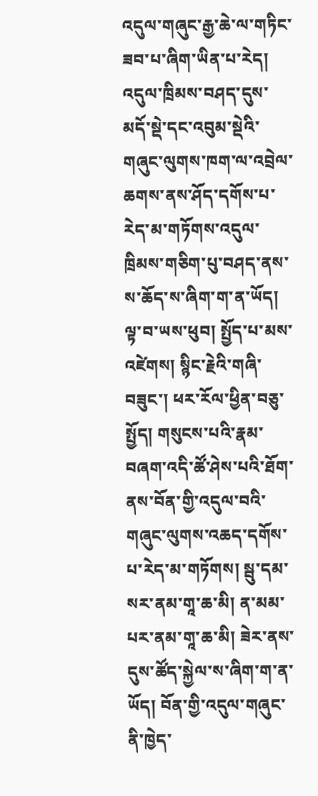འདུལ་གཞུང་རྒྱ་ཆེ་ལ་གཏིང་ཟབ་པ་ཞིག་ཡིན་པ་རེད། འདུལ་ཁྲིམས་བཤད་དུས་མདོ་སྡེ་དང་འབུམ་སྡེའི་གཞུང་ལུགས་ཁག་ལ་འབྲེལ་ཆགས་ནས་ཤོད་དགོས་པ་རེད་མ་གཏོགས་འདུལ་ཁྲིམས་གཅིག་པུ་བཤད་ནས་ས་ཆོད་ས་ཞིག་ག་ན་ཡོད། ལྟ་བ་ཡས་ཕུབ། སྤྱོད་པ་མས་འཛེགས། སྙིང་རྗེའི་གཞི་བཟུང་། ཕར་རོལ་ཕྱིན་བཅུ་སྤྱོད། གསུངས་པའི་རྣམ་བཞག་འདི་ཚོ་ཤེས་པའི་ཐོག་ནས་བོན་གྱི་འདུལ་བའི་གཞུང་ལུགས་འཆད་དགོས་པ་རེད་མ་གཏོགས། སྦུ་དམ་སར་ནམ་གཱ་ཆ་མི། ན་མམ་པར་ནམ་གཱ་ཆ་མི། ཟེར་ནས་དུས་ཚོད་སྐྱེལ་ས་ཞིག་ག་ན་ཡོད། བོན་གྱི་འདུལ་གཞུང་ནི་ཁྱེད་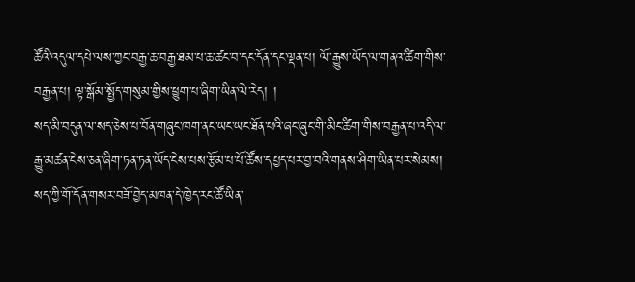ཚོའི་འདུལ་དཔེ་ལས་ཀྱང་བརྒྱ་ཆ་བརྒྱ་ཐམ་པ་ཆ་ཚང་བ་དང་དོན་དང་ལྡན་པ། ལོ་རྒྱུས་ཡོད་ལ་གནའ་ཚིག་གིས་བརྒྱན་པ། ལྟ་སྒོམ་སྤྱོད་གསུམ་གྱིས་ཕྱུག་པ་ཞིག་ཡིན་ལེ་རེད། །
སད་མི་བདུན་ལ་སད་ཅེས་པ་བོན་གཞུང་ཁག་ནང་ཡང་ཡང་ཐོན་པའི་ཞང་ཞུང་གི་མིང་ཚིག་གིས་བརྒྱན་པ་འདི་ལ་རྒྱུ་མཚན་ངེས་ཅན་ཞིག་ཏན་ཏན་ཡོད་ངེས་པས་རྩོམ་པ་པོ་ཚོས་དཔྱད་པར་བྱ་བའི་གནས་ཤིག་ཡིན་པར་སེམས། སད་ཀྱི་གོ་དོན་གསར་བཟོ་བྱེད་མཁན་དེ་ཁྱེད་རང་ཚོ་ཡིན་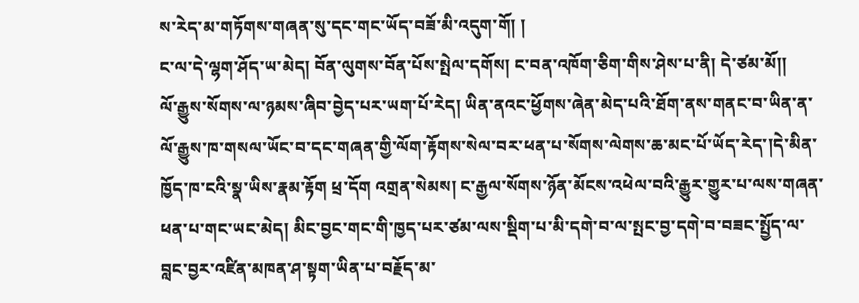ས་རེད་མ་གཏོགས་གཞན་སུ་དང་གང་ཡོད་བཟོ་མི་འདུག་གོ། །
ང་ལ་དེ་ལྷག་ཤོད་ཡ་མེད། བོན་ལུགས་བོན་པོས་སྤེལ་དགོས། ང་བན་འཁོག་ཅིག་གིས་ཤེས་པ་ནི། དེ་ཙམ་མོ།།
ལོ་རྒྱུས་སོགས་ལ་ཉམས་ཞིབ་བྱེད་པར་ཡག་པོ་རེད། ཡིན་ནའང་ཕྱོགས་ཞེན་མེད་པའི་ཐོག་ནས་གནང་བ་ཡིན་ན་ལོ་རྒྱུས་ཁ་གསལ་ཡོང་བ་དང་གཞན་གྱི་ལོག་རྟོགས་སེལ་བར་ཕན་པ་སོགས་ལེགས་ཆ་མང་པོ་ཡོད་རེད་།དེ་མིན་ཁྱོད་ཁ་ངའི་སྣ་ཡིས་རྣམ་རྟོག ཕྲ་དོག འགྲན་སེམས། ང་རྒྱལ་སོགས་ཉོན་མོངས་འཕེལ་བའི་རྒྱུར་གྱུར་པ་ལས་གཞན་ཕན་པ་གང་ཡང་མེད། མིང་བྱང་གང་གི་ཁྱད་པར་ཙམ་ལས་སྡིག་པ་མི་དགེ་བ་ལ་སྤང་བྱ་དགེ་བ་བཟང་སྤྱོད་ལ་བླང་བྱར་འཛིན་མཁན་ཤ་སྟག་ཡིན་པ་བརྗོད་མ་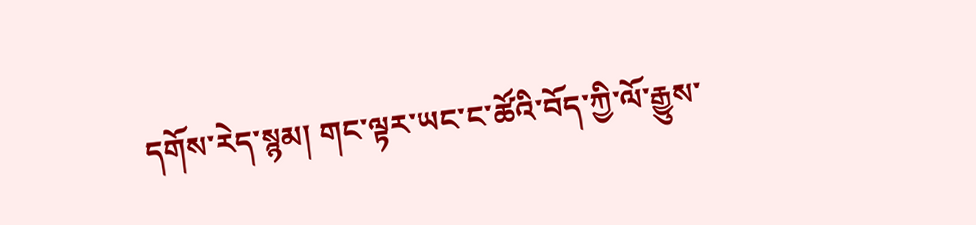དགོས་རེད་སྙམ། གང་ལྟར་ཡང་ང་ཚོའི་བོད་ཀྱི་ལོ་རྒྱུས་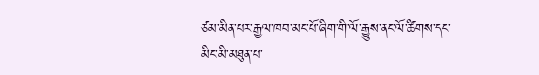ཙམ་མིན་པར་རྒྱལ་ཁབ་མང་པོ་ཞིག་གི་ལོ་རྒྱུས་ནང་ལོ་ཚིགས་དང་མིང་མི་མཐུན་པ་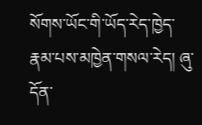སོགས་ཡོང་གི་ཡོད་རེད་ཁྱེད་རྣམ་པས་མཁྱེན་གསལ་རེད། ཞུ་དོན་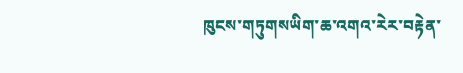ཁུངས་གཏུགསཡིག་ཆ་འགའ་རེར་བརྟེན་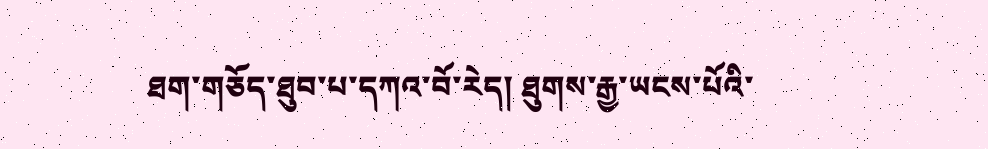ཐག་གཅོད་ཐུབ་པ་དཀའ་བོ་རེད། ཐུགས་རྒྱ་ཡངས་པོའི་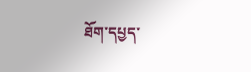ཐོག་དཔྱད་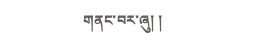གནང་བར་ཞུ། །